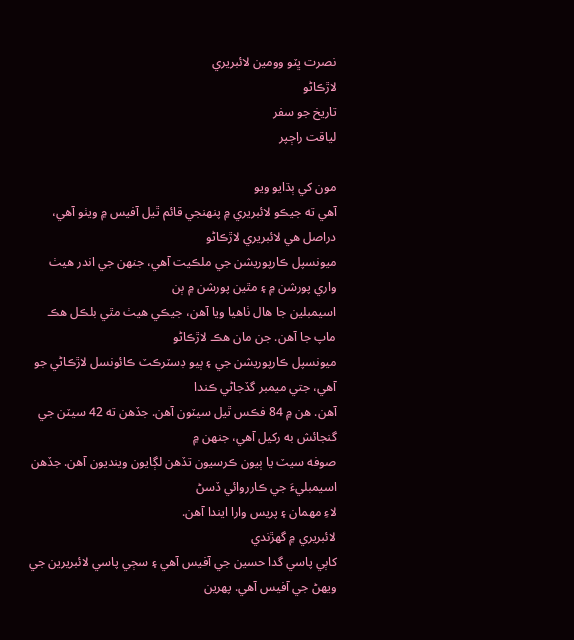نصرت ڀٽو وومين لائبريري
لاڙڪاڻو
تاريخ جو سفر
لياقت راڄپر

مون کي ٻڌايو ويو
آهي ته جيڪو لائبريري ۾ پنهنجي قائم ٿيل آفيس ۾ ويٺو آهي، دراصل هي لائبريري لاڙڪاڻو
ميونسپل ڪارپوريشن جي ملڪيت آهي، جنهن جي اندر هيٺ واري پورشن ۾ ۽ مٿين پورشن ۾ ٻن
اسيمبلين جا هال ٺاهيا ويا آهن، جيڪي هيٺ مٿي بلڪل هڪ ماپ جا آهن. جن مان هڪ لاڙڪاڻو
ميونسپل ڪارپوريشن جي ۽ ٻيو ڊسٽرڪٽ ڪائونسل لاڙڪاڻي جو آهي، جتي ميمبر گڏجاڻي ڪندا
آهن. هن ۾ 84 فڪس ٿيل سيٽون آهن. جڏهن ته 42 سيٽن جي گنجائش به رکيل آهي، جنهن ۾
صوفه سيٽ يا ٻيون ڪرسيون تڏهن لڳايون وينديون آهن. جڏهن اسيمبليءَ جي ڪارروائي ڏسڻ
لاءِ مهمان ۽ پريس وارا ايندا آهن.
لائبريري ۾ گهڙندي
کاٻي پاسي گدا حسين جي آفيس آهي ۽ سڄي پاسي لائبريرين جي ويهڻ جي آفيس آهي. پهرين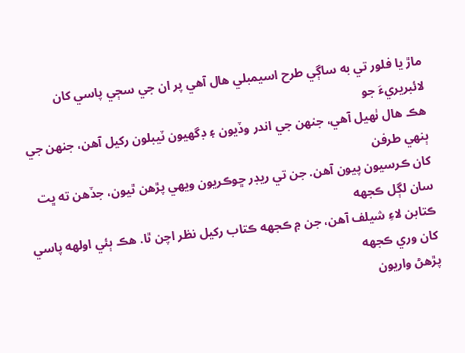ماڙ يا فلور تي به ساڳي طرح اسيمبلي هال آهي پر ان جي سڄي پاسي کان لائبريريءَ جو
هڪ هال ٺهيل آهي، جنهن جي اندر وڏيون ۽ ڊگهيون ٽيبلون رکيل آهن، جنهن جي ٻنهي طرفن
کان ڪرسيون پيون آهن. جن تي ريڊر ڇوڪريون ويهي پڙهن ٿيون، جڏهن ته ڀت سان لڳل ڪجهه
ڪتابن لاءِ شيلف آهن، جن ۾ ڪجهه ڪتاب رکيل نظر اچن ٿا. هڪ ٻئي اولهه پاسي کان وري ڪجهه
پڙهڻ واريون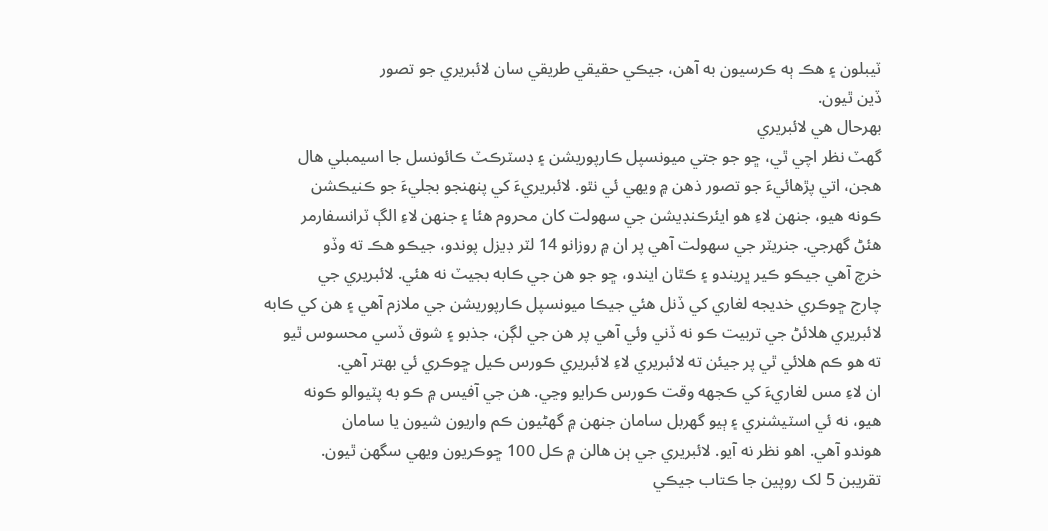ٽيبلون ۽ هڪ ٻه ڪرسيون به آهن، جيڪي حقيقي طريقي سان لائبريري جو تصور
ڏين ٿيون.
بهرحال هي لائبريري
گهٽ نظر اچي ٿي، ڇو جو جتي ميونسپل ڪارپوريشن ۽ ڊسٽرڪٽ ڪائونسل جا اسيمبلي هال
هجن، اتي پڙهائيءَ جو تصور ذهن ۾ ويهي ئي نٿو. لائبريريءَ کي پنهنجو بجليءَ جو ڪنيڪشن
ڪونه هيو، جنهن لاءِ هو ايئرڪنڊيشن جي سهولت کان محروم هئا ۽ جنهن لاءِ الڳ ٽرانسفارمر
هئڻ گهرجي. جنريٽر جي سهولت آهي پر ان ۾ روزانو 14 لٽر ڊيزل پوندو، جيڪو هڪ ته وڏو
خرچ آهي جيڪو ڪير ڀريندو ۽ ڪٿان ايندو، ڇو جو هن جي ڪابه بجيٽ نه هئي. لائبريري جي
چارج ڇوڪري خديجه لغاري کي ڏنل هئي جيڪا ميونسپل ڪارپوريشن جي ملازم آهي ۽ هن کي ڪابه
لائبريري هلائڻ جي تربيت ڪو نه ڏني وئي آهي پر هن جي لڳن، جذبو ۽ شوق ڏسي محسوس ٿيو
ته هو ڪم هلائي ٿي پر جيئن ته لائبريري لاءِ لائبريري ڪورس ڪيل ڇوڪري ئي بهتر آهي.
ان لاءِ مس لغاريءَ کي ڪجهه وقت ڪورس ڪرايو وڃي. هن جي آفيس ۾ ڪو به پٽيوالو ڪونه
هيو، نه ئي اسٽيشنري ۽ ٻيو گهربل سامان جنهن ۾ گهڻيون ڪم واريون شيون يا سامان
هوندو آهي. اهو نظر نه آيو. لائبريري جي ٻن هالن ۾ ڪل 100 ڇوڪريون ويهي سگهن ٿيون.
تقريبن 5 لک روپين جا ڪتاب جيڪي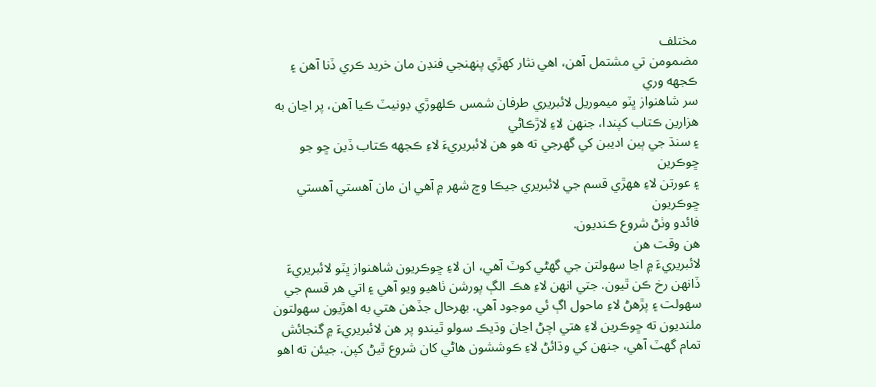مختلف
مضمومن تي مشتمل آهن، اهي نثار کهڙي پنهنجي فنڊن مان خريد ڪري ڏنا آهن ۽ ڪجهه وري
سر شاهنواز ڀٽو ميموريل لائبريري طرفان شمس ڪلهوڙي ڊونيٽ ڪيا آهن، پر اڃان به هزارين ڪتاب کپندا، جنهن لاءِ لاڙڪاڻي
۽ سنڌ جي ٻين اديبن کي گهرجي ته هو هن لائبريريءَ لاءِ ڪجهه ڪتاب ڏين ڇو جو ڇوڪرين
۽ عورتن لاءِ ههڙي قسم جي لائبريري جيڪا وچ شهر ۾ آهي ان مان آهستي آهستي ڇوڪريون
فائدو وٺڻ شروع ڪنديون.
هن وقت هن
لائبريريءَ ۾ اڃا سهولتن جي گهڻي کوٽ آهي، ان لاءِ ڇوڪريون شاهنواز ڀٽو لائبريريءَ
ڏانهن رخ ڪن ٿيون. جتي انهن لاءِ هڪ الڳ پورشن ٺاهيو ويو آهي ۽ اتي هر قسم جي
سهولت ۽ پڙهڻ لاءِ ماحول اڳ ئي موجود آهي. بهرحال جڏهن هتي به اهڙيون سهولتون
ملنديون ته ڇوڪرين لاءِ هتي اچڻ اڃان وڌيڪ سولو ٿيندو پر هن لائبريريءَ ۾ گنجائش
تمام گهٽ آهي، جنهن کي وڌائڻ لاءِ ڪوششون هاڻي کان شروع ٿيڻ کپن. جيئن ته اهو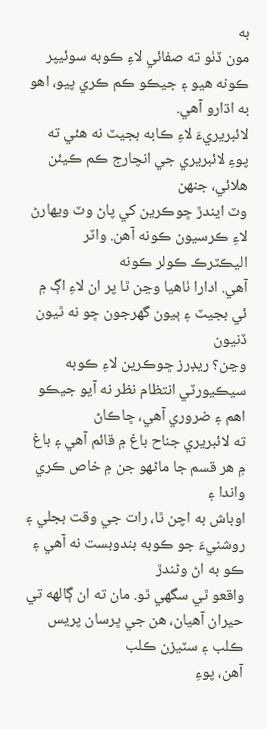به
مون ڏٺو ته صفائي لاءِ ڪوبه سوئيپر ڪونه هيو ۽ جيڪو ڪم ڪري پيو، اهو به اڌارو آهي.
لائبريريءَ لاءِ ڪابه بجيٽ نه هئي ته پوءِ لائبريري جي انچارج ڪم ڪيئن هلائي، جنهن
وٽ ايندڙ ڇوڪرين کي پاڻ وٽ ويهارڻ لاءِ ڪرسيون ڪونه آهن. واٽر اليڪٽرڪ ڪولر ڪونه
آهي. ادارا ٺاهيا وڃن ٿا پر ان لاءِ اڳ ۾ ئي بجيٽ ۽ ٻيون گهرجون ڇو نه ٿيون ڏنيون
وڃن؟ ريڊرز ڇوڪرين لاءِ ڪوبه سيڪيورٽي انتظام نظر نه آيو جيڪو اهم ۽ ضروري آهي، ڇاڪاڻ
ته لائبريري جناح باغ ۾ قائم آهي ۽ باغ ۾ هر قسم جا ماڻهو جن ۾ خاص ڪري واندا ۽
اوباش به اچن ٿا، رات جي وقت بجلي ۽ روشنيءَ جو ڪوبه بندوبست نه آهي ۽ ڪو به اڻ وڻندڙ
واقعو ٿي سگهي ٿو. مان ته ان ڳالهه تي حيران آهيان، هن جي ڀرسان پريس ڪلب ۽ سٽيزن ڪلب
آهن، پوءِ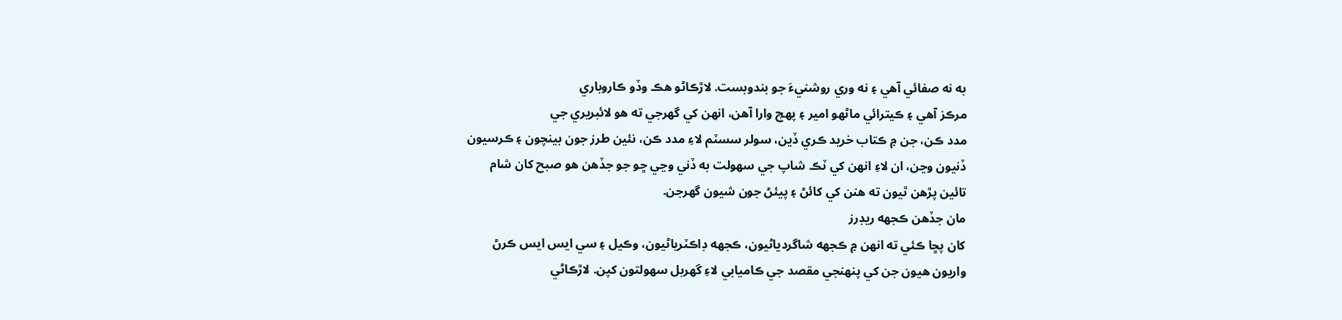به نه صفائي آهي ۽ نه وري روشنيءَ جو بندوبست. لاڙڪاڻو هڪ وڏو ڪاروباري
مرڪز آهي ۽ ڪيترائي ماڻهو امير ۽ پهچ وارا آهن، انهن کي گهرجي ته هو لائبريري جي
مدد ڪن، جن ۾ ڪتاب خريد ڪري ڏين، سولر سسٽم لاءِ مدد ڪن، نئين طرز جون بينچون ۽ ڪرسيون
ڏنيون وڃن، ان لاءِ انهن کي ٽڪ شاپ جي سهولت به ڏني وڃي ڇو جو جڏهن هو صبح کان شام
تائين پڙهن ٿيون ته هنن کي کائڻ ۽ پيئڻ جون شيون گهرجن.
مان جڏهن ڪجهه ريڊرز
کان پڇا ڪئي ته انهن ۾ ڪجهه شاگردياڻيون، ڪجهه ڊاڪٽرياڻيون، وڪيل ۽ سي ايس ايس ڪرڻ
واريون هيون جن کي پنهنجي مقصد جي ڪاميابي لاءِ گهربل سهولتون کپن. لاڙڪاڻي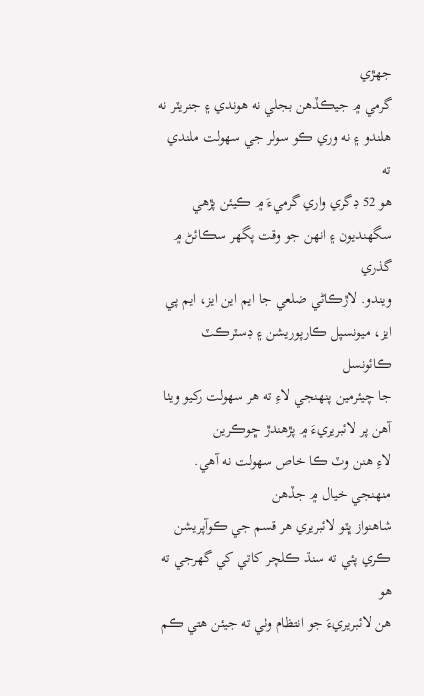جهڙي
گرمي ۾ جيڪڏهن بجلي نه هوندي ۽ جنريٽر نه هلندو ۽ نه وري ڪو سولر جي سهولت ملندي ته
هو 52 ڊگري واري گرميءَ ۾ ڪيئن پڙهي سگهنديون ۽ انهن جو وقت پگهر سڪائڻ ۾ گذري
ويندو. لاڙڪاڻي ضلعي جا ايم اين ايز، ايم پي ايز، ميونسپل ڪارپوريشن ۽ ڊسٽرڪٽ ڪائونسل
جا چيئرمين پنهنجي لاءِ ته هر سهولت رکيو ويٺا آهن پر لائبريريءَ ۾ پڙهندڙ ڇوڪرين
لاءِ هنن وٽ ڪا خاص سهولت نه آهي.
منهنجي خيال ۾ جڏهن
شاهنواز ڀٽو لائبريري هر قسم جي ڪوآپريشن ڪري پئي ته سنڌ ڪلچر کاتي کي گهرجي ته هو
هن لائبريريءَ جو انتظام وٺي ته جيئن هتي ڪم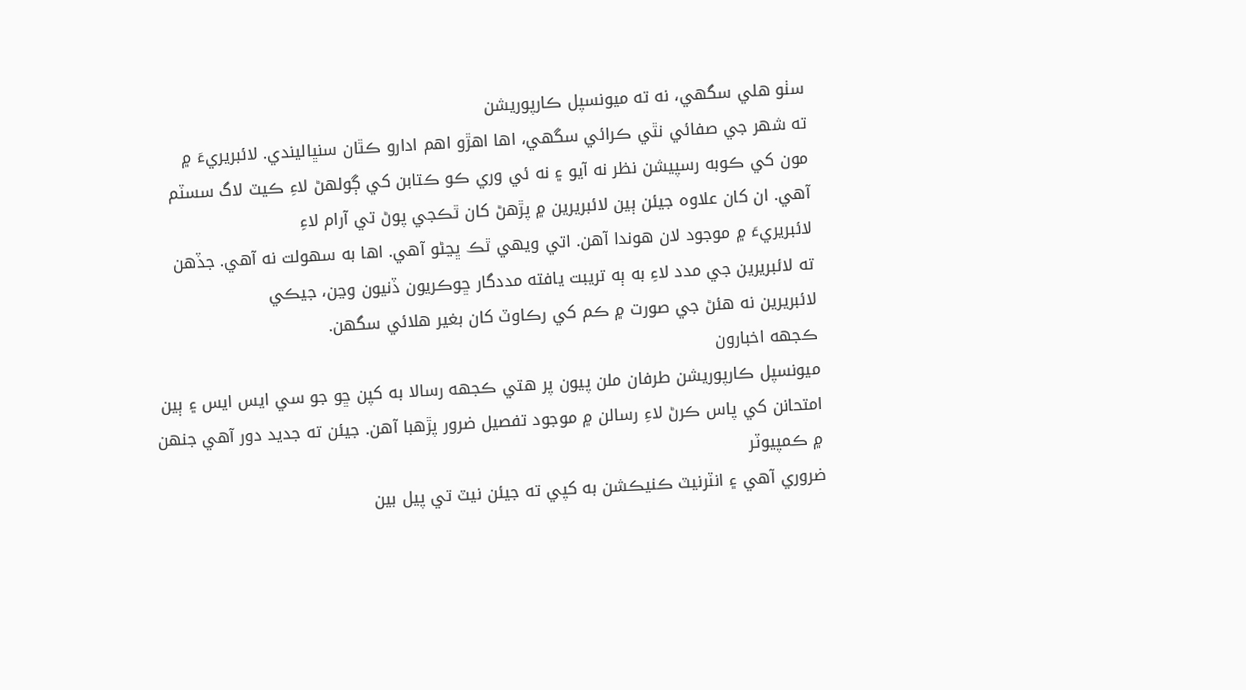سٺو هلي سگهي، نه ته ميونسپل ڪارپوريشن
ته شهر جي صفائي نٿي ڪرائي سگهي، اها اهڙو اهم ادارو ڪٿان سنڀاليندي. لائبريريءَ ۾
مون کي ڪوبه رسپيشن نظر نه آيو ۽ نه ئي وري ڪو ڪتابن کي ڳولهڻ لاءِ ڪيٽ لاگ سسٽم
آهي. ان کان علاوه جيئن ٻين لائبريرين ۾ پڙهڻ کان ٿڪجي پوڻ تي آرام لاءِ
لائبريريءَ ۾ موجود لان هوندا آهن. اتي ويهي ٿڪ ڀڃڻو آهي. اها به سهولت نه آهي. جڏهن
ته لائبريرين جي مدد لاءِ به ٻه تريبت يافته مددگار ڇوڪريون ڏنيون وڃن، جيڪي
لائبريرين نه هئڻ جي صورت ۾ ڪم کي رڪاوٽ کان بغير هلائي سگهن.
ڪجهه اخبارون
ميونسپل ڪارپوريشن طرفان ملن پيون پر هتي ڪجهه رسالا به کپن ڇو جو سي ايس ايس ۽ ٻين
امتحانن کي پاس ڪرڻ لاءِ رسالن ۾ موجود تفصيل ضرور پڙهبا آهن. جيئن ته جديد دور آهي جنهن ۾ ڪمپيوٽر
ضروري آهي ۽ انٽرنيٽ ڪنيڪشن به کپي ته جيئن نيٽ تي پيل بين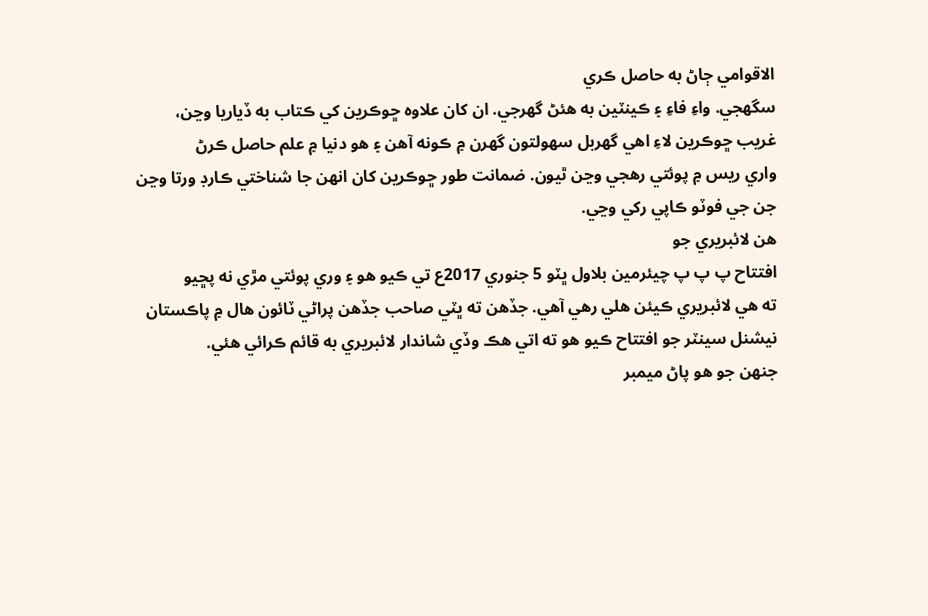الاقوامي ڄاڻ به حاصل ڪري
سگهجي. واءِ فاءِ ۽ ڪينٽين به هئڻ گهرجي. ان کان علاوه ڇوڪرين کي ڪتاب به ڏياريا وڃن،
غريب ڇوڪرين لاءِ اهي گهربل سهولتون گهرن ۾ ڪونه آهن ۽ هو دنيا ۾ علم حاصل ڪرڻ
واري ريس ۾ پوئتي رهجي وڃن ٿيون. ضمانت طور ڇوڪرين کان انهن جا شناختي ڪارڊ ورتا وڃن
جن جي فوٽو ڪاپي رکي وڃي.
هن لائبريري جو
افتتاح پ پ پ چيئرمين بلاول ڀٽو 5 جنوري 2017ع تي ڪيو هو ۽ وري پوئتي مڙي نه پڇيو
ته هي لائبريري ڪيئن هلي رهي آهي. جڏهن ته ڀٽي صاحب جڏهن پراڻي ٽائون هال ۾ پاڪستان
نيشنل سينٽر جو افتتاح ڪيو هو ته اتي هڪ وڏي شاندار لائبريري به قائم ڪرائي هئي.
جنهن جو هو پاڻ ميمبر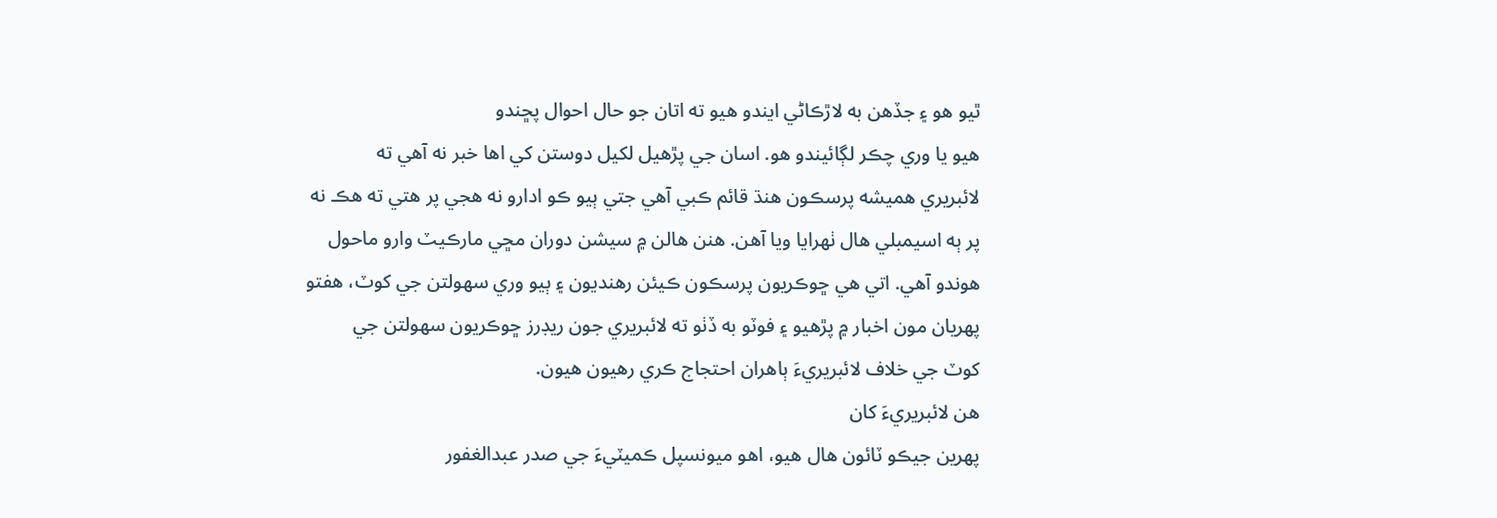ٿيو هو ۽ جڏهن به لاڙڪاڻي ايندو هيو ته اتان جو حال احوال پڇندو
هيو يا وري چڪر لڳائيندو هو. اسان جي پڙهيل لکيل دوستن کي اها خبر نه آهي ته
لائبريري هميشه پرسڪون هنڌ قائم ڪبي آهي جتي ٻيو ڪو ادارو نه هجي پر هتي ته هڪ نه
پر ٻه اسيمبلي هال ٺهرايا ويا آهن. هنن هالن ۾ سيشن دوران مڇي مارڪيٽ وارو ماحول
هوندو آهي. اتي هي ڇوڪريون پرسڪون ڪيئن رهنديون ۽ ٻيو وري سهولتن جي کوٽ، هفتو
پهريان مون اخبار ۾ پڙهيو ۽ فوٽو به ڏٺو ته لائبريري جون ريڊرز ڇوڪريون سهولتن جي
کوٽ جي خلاف لائبريريءَ ٻاهران احتجاج ڪري رهيون هيون.
هن لائبريريءَ کان
پهرين جيڪو ٽائون هال هيو، اهو ميونسپل ڪميٽيءَ جي صدر عبدالغفور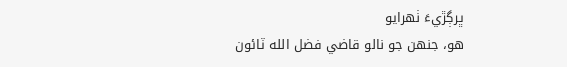ڀرڳڙيءَ ٺهرايو
هو، جنهن جو نالو قاضي فضل الله ٽائون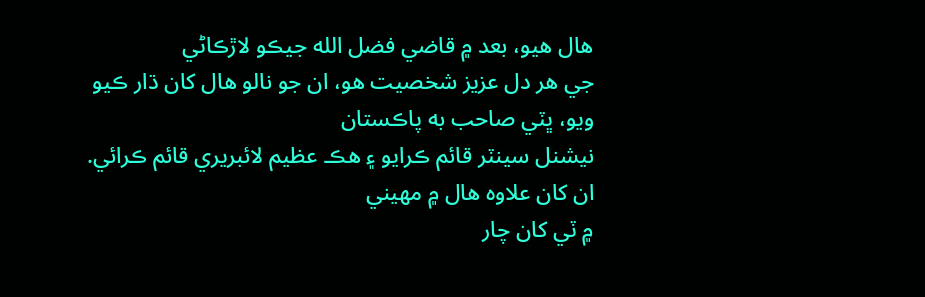هال هيو، بعد ۾ قاضي فضل الله جيڪو لاڙڪاڻي
جي هر دل عزيز شخصيت هو، ان جو نالو هال کان ڌار ڪيو ويو، ڀٽي صاحب به پاڪستان
نيشنل سينٽر قائم ڪرايو ۽ هڪ عظيم لائبريري قائم ڪرائي. ان کان علاوه هال ۾ مهيني
۾ ٽي کان چار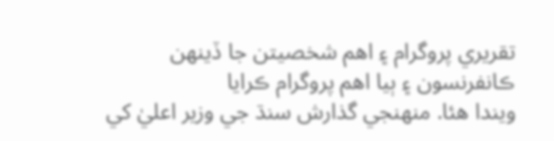تقريري پروگرام ۽ اهم شخصيتن جا ڏينهن ڪانفرنسون ۽ ٻيا اهم پروگرام ڪرايا
ويندا هئا. منهنجي گذارش سنڌ جي وزير اعليٰ کي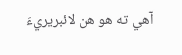آهي ته هو هن لائبريريءَ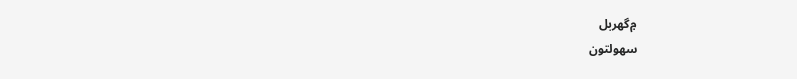۾گهربل
سهولتون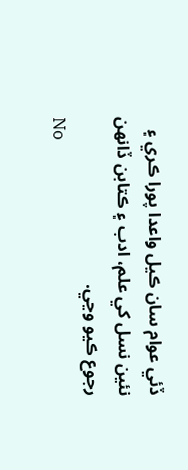ڏئي عوام سان ڪيل واعدا پورا ڪري ۽ نئين نسل کي علم، ادب ۽ ڪتابن ڏانهن
رجوع ڪيو وڃي.
No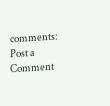comments:
Post a Comment